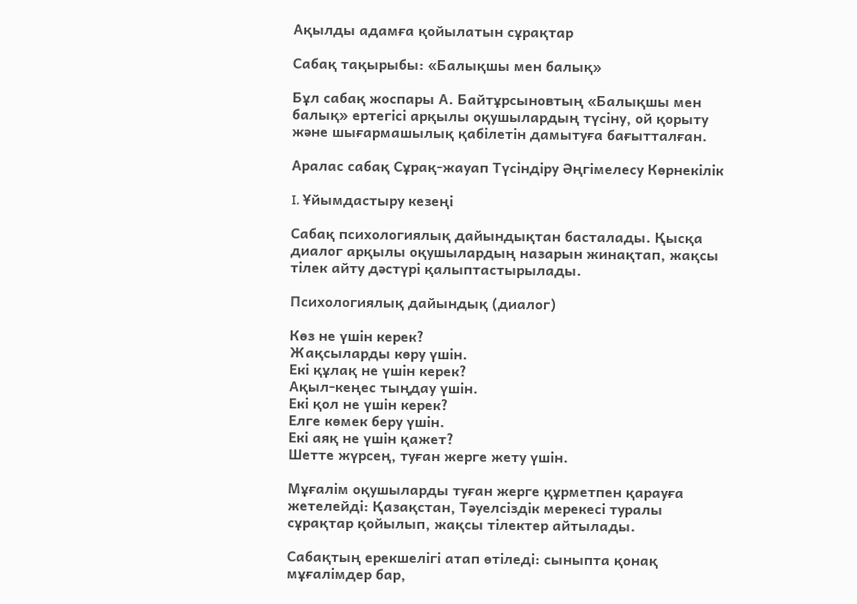Ақылды адамға қойылатын сұрақтар

Сабақ тақырыбы: «Балықшы мен балық»

Бұл сабақ жоспары А. Байтұрсыновтың «Балықшы мен балық» ертегісі арқылы оқушылардың түсіну, ой қорыту және шығармашылық қабілетін дамытуға бағытталған.

Аралас сабақ Сұрақ-жауап Түсіндіру Әңгімелесу Көрнекілік

I. Ұйымдастыру кезеңі

Сабақ психологиялық дайындықтан басталады. Қысқа диалог арқылы оқушылардың назарын жинақтап, жақсы тілек айту дәстүрі қалыптастырылады.

Психологиялық дайындық (диалог)

Көз не үшін керек?
Жақсыларды көру үшін.
Екі құлақ не үшін керек?
Ақыл-кеңес тыңдау үшін.
Екі қол не үшін керек?
Елге көмек беру үшін.
Екі аяқ не үшін қажет?
Шетте жүрсең, туған жерге жету үшін.

Мұғалім оқушыларды туған жерге құрметпен қарауға жетелейді: Қазақстан, Тәуелсіздік мерекесі туралы сұрақтар қойылып, жақсы тілектер айтылады.

Сабақтың ерекшелігі атап өтіледі: сыныпта қонақ мұғалімдер бар,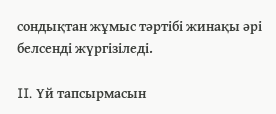сондықтан жұмыс тәртібі жинақы әрі белсенді жүргізіледі.

II. Үй тапсырмасын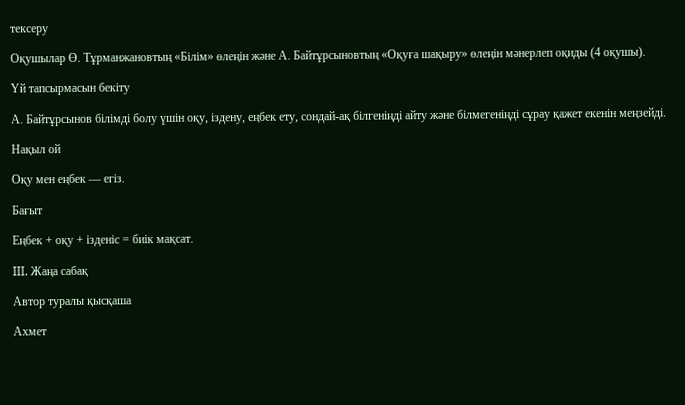тексеру

Оқушылар Ө. Тұрманжановтың «Білім» өлеңін және А. Байтұрсыновтың «Оқуға шақыру» өлеңін мәнерлеп оқиды (4 оқушы).

Үй тапсырмасын бекіту

А. Байтұрсынов білімді болу үшін оқу, іздену, еңбек ету, сондай-ақ білгеніңді айту және білмегеніңді сұрау қажет екенін меңзейді.

Нақыл ой

Оқу мен еңбек — егіз.

Бағыт

Еңбек + оқу + ізденіс = биік мақсат.

III. Жаңа сабақ

Автор туралы қысқаша

Ахмет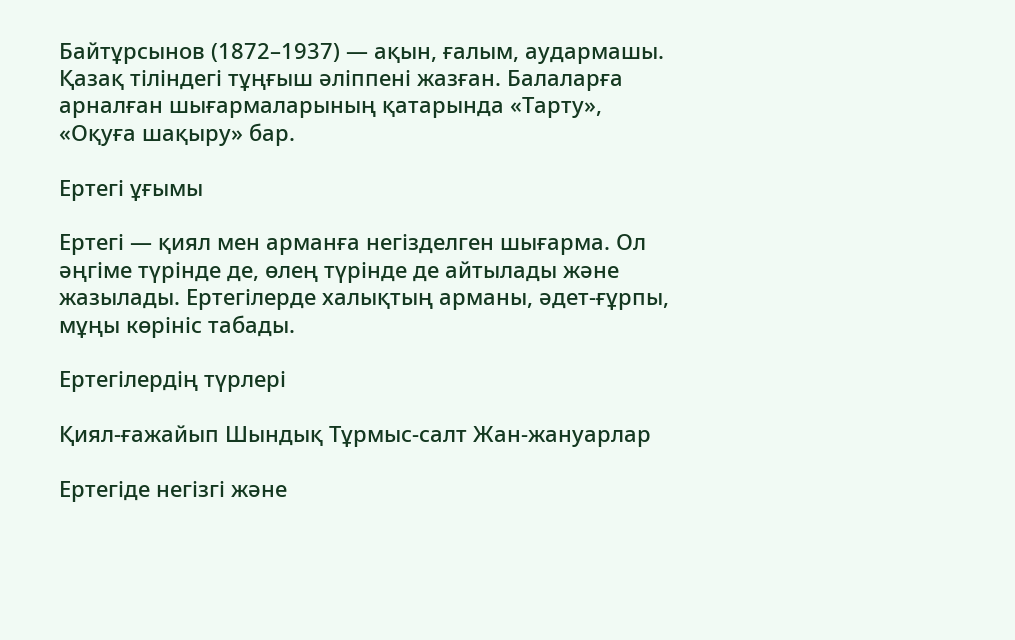Байтұрсынов (1872–1937) — ақын, ғалым, аудармашы. Қазақ тіліндегі тұңғыш әліппені жазған. Балаларға арналған шығармаларының қатарында «Тарту», «Оқуға шақыру» бар.

Ертегі ұғымы

Ертегі — қиял мен арманға негізделген шығарма. Ол әңгіме түрінде де, өлең түрінде де айтылады және жазылады. Ертегілерде халықтың арманы, әдет-ғұрпы, мұңы көрініс табады.

Ертегілердің түрлері

Қиял-ғажайып Шындық Тұрмыс-салт Жан-жануарлар

Ертегіде негізгі және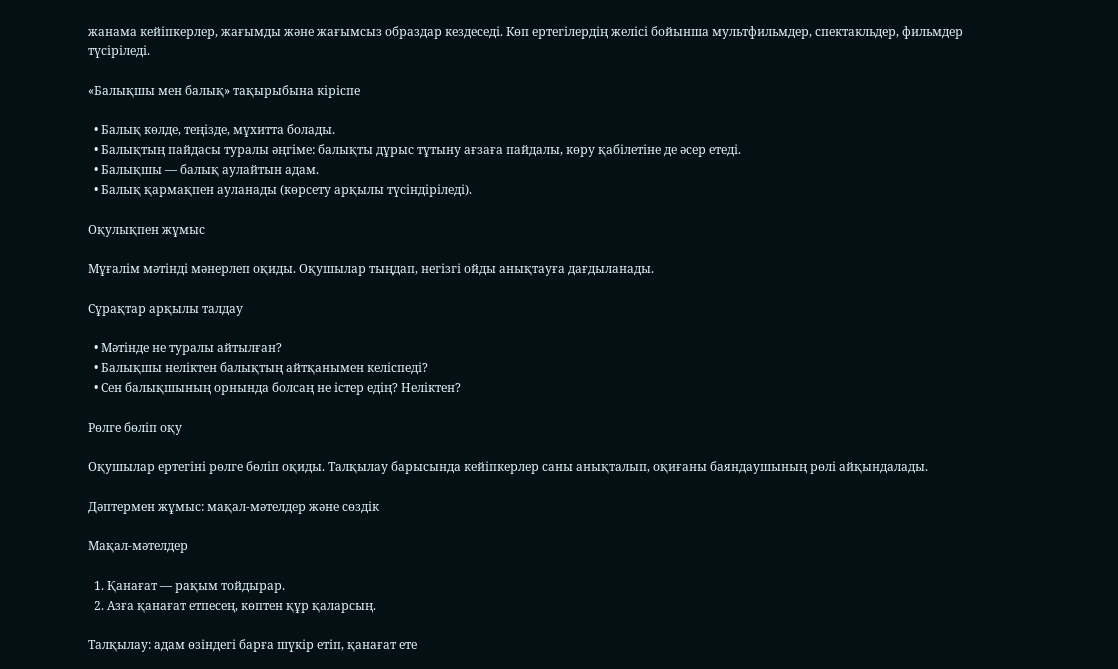жанама кейіпкерлер, жағымды және жағымсыз образдар кездеседі. Көп ертегілердің желісі бойынша мультфильмдер, спектакльдер, фильмдер түсіріледі.

«Балықшы мен балық» тақырыбына кіріспе

  • Балық көлде, теңізде, мұхитта болады.
  • Балықтың пайдасы туралы әңгіме: балықты дұрыс тұтыну ағзаға пайдалы, көру қабілетіне де әсер етеді.
  • Балықшы — балық аулайтын адам.
  • Балық қармақпен ауланады (көрсету арқылы түсіндіріледі).

Оқулықпен жұмыс

Мұғалім мәтінді мәнерлеп оқиды. Оқушылар тыңдап, негізгі ойды анықтауға дағдыланады.

Сұрақтар арқылы талдау

  • Мәтінде не туралы айтылған?
  • Балықшы неліктен балықтың айтқанымен келіспеді?
  • Сен балықшының орнында болсаң не істер едің? Неліктен?

Рөлге бөліп оқу

Оқушылар ертегіні рөлге бөліп оқиды. Талқылау барысында кейіпкерлер саны анықталып, оқиғаны баяндаушының рөлі айқындалады.

Дәптермен жұмыс: мақал-мәтелдер және сөздік

Мақал-мәтелдер

  1. Қанағат — рақым тойдырар.
  2. Азға қанағат етпесең, көптен құр қаларсың.

Талқылау: адам өзіндегі барға шүкір етіп, қанағат ете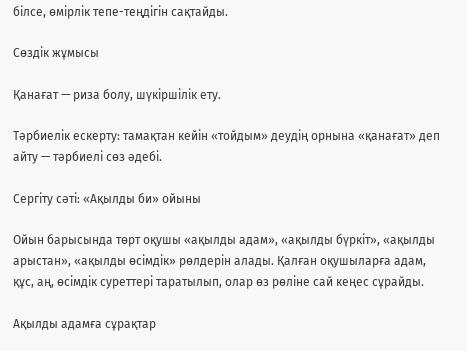білсе, өмірлік тепе-теңдігін сақтайды.

Сөздік жұмысы

Қанағат — риза болу, шүкіршілік ету.

Тәрбиелік ескерту: тамақтан кейін «тойдым» деудің орнына «қанағат» деп айту — тәрбиелі сөз әдебі.

Сергіту сәті: «Ақылды би» ойыны

Ойын барысында төрт оқушы «ақылды адам», «ақылды бүркіт», «ақылды арыстан», «ақылды өсімдік» рөлдерін алады. Қалған оқушыларға адам, құс, аң, өсімдік суреттері таратылып, олар өз рөліне сай кеңес сұрайды.

Ақылды адамға сұрақтар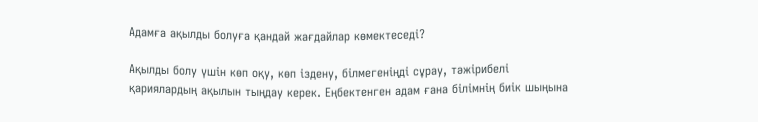Адамға ақылды болуға қандай жағдайлар көмектеседі?

Ақылды болу үшін көп оқу, көп іздену, білмегеніңді сұрау, тәжірибелі қариялардың ақылын тыңдау керек. Еңбектенген адам ғана білімнің биік шыңына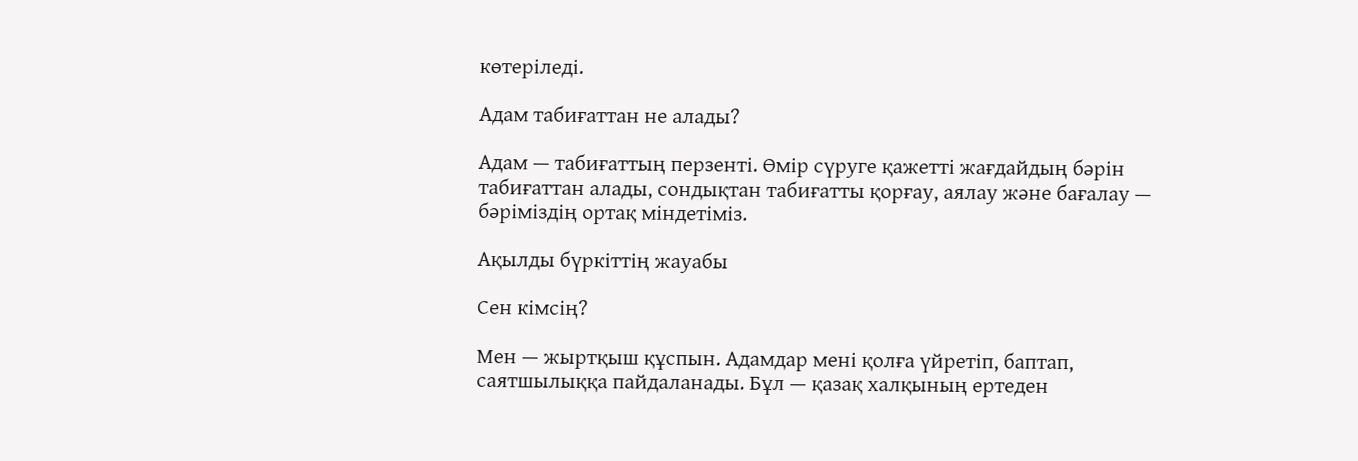көтеріледі.

Адам табиғаттан не алады?

Адам — табиғаттың перзенті. Өмір сүруге қажетті жағдайдың бәрін табиғаттан алады, сондықтан табиғатты қорғау, аялау және бағалау — бәріміздің ортақ міндетіміз.

Ақылды бүркіттің жауабы

Сен кімсің?

Мен — жыртқыш құспын. Адамдар мені қолға үйретіп, баптап, саятшылыққа пайдаланады. Бұл — қазақ халқының ертеден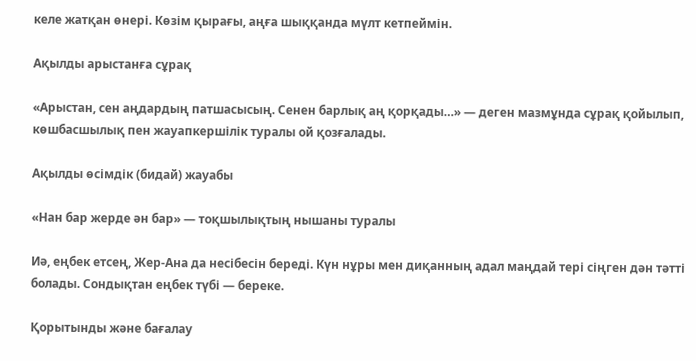келе жатқан өнері. Көзім қырағы, аңға шыққанда мүлт кетпеймін.

Ақылды арыстанға сұрақ

«Арыстан, сен аңдардың патшасысың. Сенен барлық аң қорқады…» — деген мазмұнда сұрақ қойылып, көшбасшылық пен жауапкершілік туралы ой қозғалады.

Ақылды өсімдік (бидай) жауабы

«Нан бар жерде ән бар» — тоқшылықтың нышаны туралы

Иә, еңбек етсең, Жер-Ана да несібесін береді. Күн нұры мен диқанның адал маңдай тері сіңген дән тәтті болады. Сондықтан еңбек түбі — береке.

Қорытынды және бағалау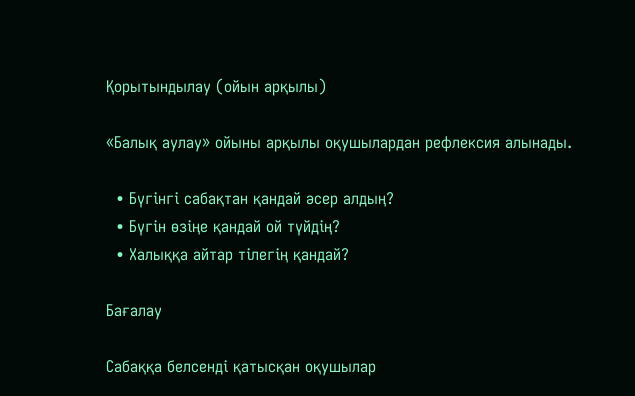Қорытындылау (ойын арқылы)

«Балық аулау» ойыны арқылы оқушылардан рефлексия алынады.

  • Бүгінгі сабақтан қандай әсер алдың?
  • Бүгін өзіңе қандай ой түйдің?
  • Халыққа айтар тілегің қандай?

Бағалау

Сабаққа белсенді қатысқан оқушылар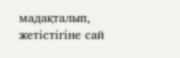мадақталып, жетістігіне сай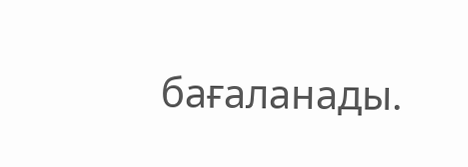бағаланады.